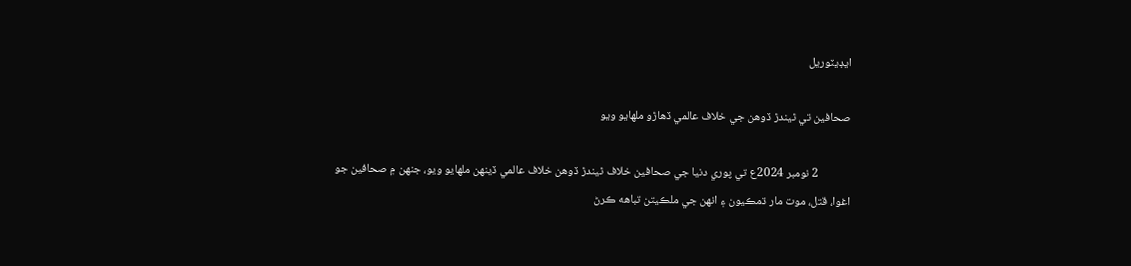ايڊيٽوريل

صحافين تي ٿيندڙ ڏوهن جي خلاف عالمي ڏهاڙو ملهايو ويو

            2 نومبر 2024ع تي پوري دنيا جي صحافين خلاف ٿيندڙ ڏوهن خلاف عالمي ڏينهن ملهايو ويو، جنهن ۾ صحافين جو اغوا، قتل، موت مار ڌمڪيون ۽ انهن جي ملڪيتن تباهه ڪرڻ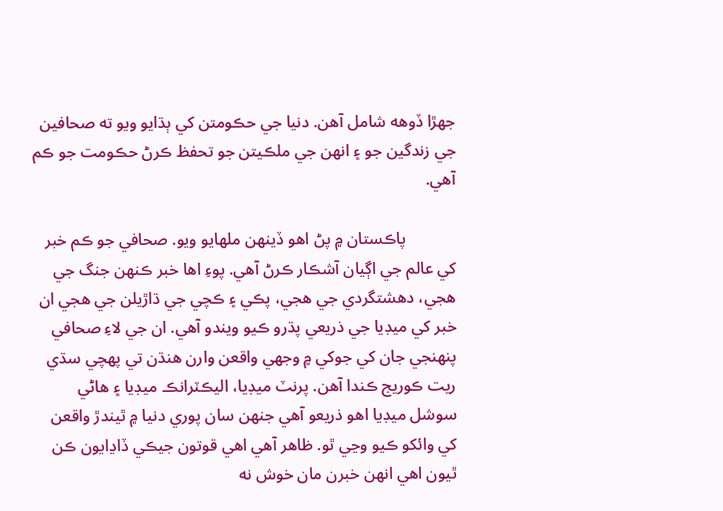جهڙا ڏوهه شامل آهن. دنيا جي حڪومتن کي ٻڌايو ويو ته صحافين جي زندگين جو ۽ انهن جي ملڪيتن جو تحفظ ڪرڻ حڪومت جو ڪم آهي.

            پاڪستان ۾ پڻ اهو ڏينهن ملهايو ويو. صحافي جو ڪم خبر کي عالم جي اڳيان آشڪار ڪرڻ آهي. پوءِ اها خبر ڪنهن جنگ جي هجي، دهشتگردي جي هجي، پڪي ۽ ڪچي جي ڌاڙيلن جي هجي ان خبر کي ميڊيا جي ذريعي پڌرو ڪيو ويندو آهي. ان جي لاءِ صحافي پنهنجي جان کي جوکي ۾ وجهي واقعن وارن هنڌن تي پهچي سڌي ريت ڪوريج ڪندا آهن. پرنٽ ميڊيا، اليڪٽرانڪ ميڊيا ۽ هاڻي سوشل ميڊيا اهو ذريعو آهي جنهن سان پوري دنيا ۾ ٿيندڙ واقعن کي وائکو ڪيو وڃي ٿو. ظاهر آهي اهي قوتون جيڪي ڏاڍايون ڪن ٿيون اهي انهن خبرن مان خوش نه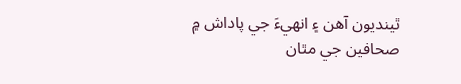ٿينديون آهن ۽ انهيءَ جي پاداش ۾ صحافين جي مٿان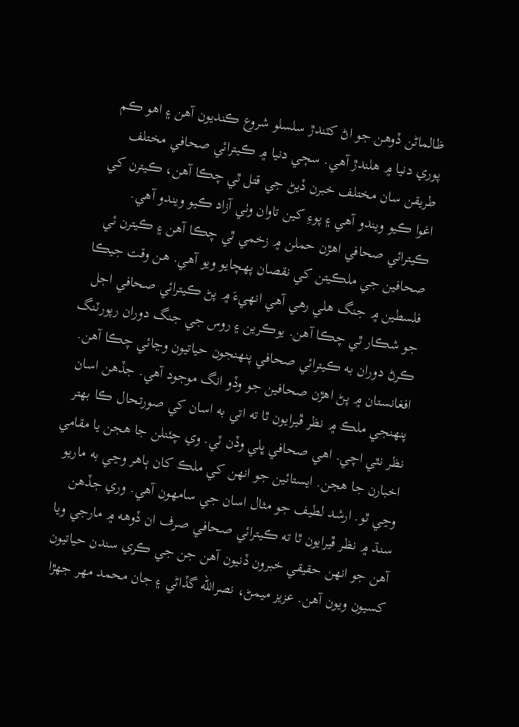ظالماڻن ڏوهن جو اڻ کٽندڙ سلسلو شروع ڪنديون آهن ۽ اهو ڪم پوري دنيا ۾ هلندڙ آهي. سڄي دنيا ۾ ڪيترائي صحافي مختلف طريقن سان مختلف خبرن ڏيڻ جي قتل ٿي چڪا آهن، ڪيترن کي اغوا ڪيو ويندو آهي ۽ پوءِ کين تاوان وٺي آزاد ڪيو ويندو آهي. ڪيترائي صحافي اهڙن حملن ۾ زخمي ٿي چڪا آهن ۽ ڪيترن ئي صحافين جي ملڪيتن کي نقصان پهچايو ويو آهي. هن وقت جيڪا فلسطين ۾ جنگ هلي رهي آهي انهيءَ ۾ پڻ ڪيترائي صحافي اجل جو شڪار ٿي چڪا آهن. يوڪرين ۽ روس جي جنگ دوران رپورٽنگ ڪرڻ دوران به ڪيترائي صحافي پنهنجون حياتيون وڃائي چڪا آهن. افغانستان ۾ پڻ اهڙن صحافين جو وڏو انگ موجود آهي. جڏهن اسان پنهنجي ملڪ ۾ نظر ڦيرايون ٿا ته اتي به اسان کي صورتحال ڪا بهتر نظر نٿي اچي. اهي صحافي ڀلي وڏن ٽي. وي چئنلن جا هجن يا مقامي اخبارن جا هجن. ايستائين جو انهن کي ملڪ کان ٻاهر وڃي به ماريو وڃي ٿو. ارشد لطيف جو مثال اسان جي سامهون آهي. وري جڏهن سنڌ ۾ نظر ڦيرايون ٿا ته ڪيترائي صحافي صرف ان ڏوهه ۾ مارجي ويا آهن جو انهن حقيقي خبرون ڏنيون آهن جن جي ڪري سندن حياتيون کسيون ويون آهن. عزيز ميمڻ، نصرالله گڏاڻي ۽ جان محمد مهر جهڙا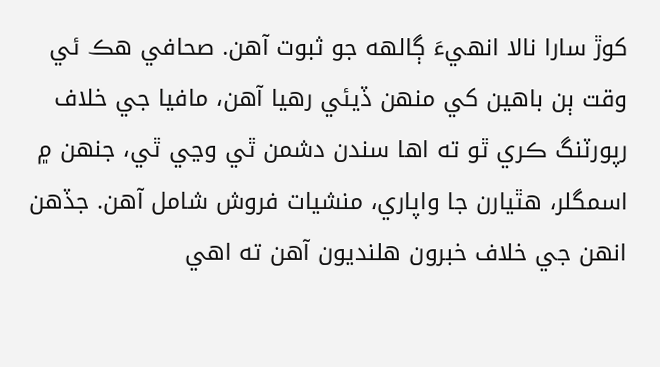کوڙ سارا نالا انهيءَ ڳالهه جو ثبوت آهن. صحافي هڪ ئي وقت ٻن باهين کي منهن ڏيئي رهيا آهن، مافيا جي خلاف رپورٽنگ ڪري ٿو ته اها سندن دشمن ٿي وڃي ٿي، جنهن ۾ اسمگلر، هٿيارن جا واپاري، منشيات فروش شامل آهن. جڏهن انهن جي خلاف خبرون هلنديون آهن ته اهي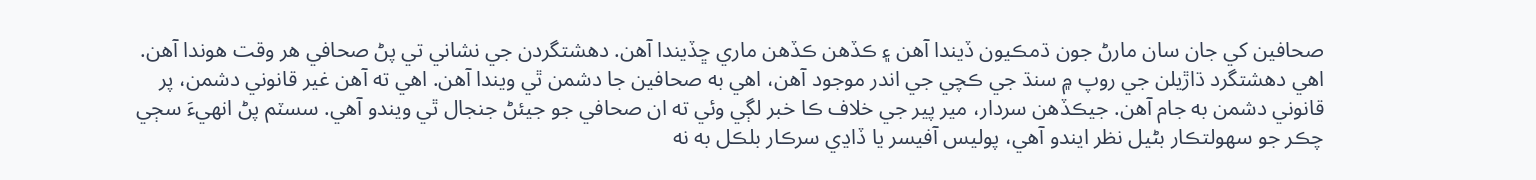صحافين کي جان سان مارڻ جون ڌمڪيون ڏيندا آهن ۽ ڪڏهن ڪڏهن ماري ڇڏيندا آهن. دهشتگردن جي نشاني تي پڻ صحافي هر وقت هوندا آهن. اهي دهشتگرد ڌاڙيلن جي روپ ۾ سنڌ جي ڪچي جي اندر موجود آهن، اهي به صحافين جا دشمن ٿي ويندا آهن. اهي ته آهن غير قانوني دشمن، پر قانوني دشمن به جام آهن. جيڪڏهن سردار، مير پير جي خلاف ڪا خبر لڳي وئي ته ان صحافي جو جيئڻ جنجال ٿي ويندو آهي. سسٽم پڻ انهيءَ سڄي چڪر جو سهولتڪار بڻيل نظر ايندو آهي، پوليس آفيسر يا ڏاڍي سرڪار بلڪل به نه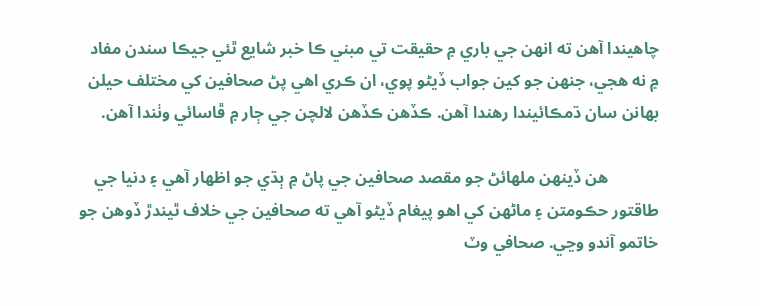چاهيندا آهن ته انهن جي باري ۾ حقيقت تي مبني ڪا خبر شايع ٿئي جيڪا سندن مفاد ۾ نه هجي، جنهن جو کين جواب ڏيڻو پوي، ان ڪري اهي پڻ صحافين کي مختلف حيلن بهانن سان ڌمڪائيندا رهندا آهن. ڪڏهن ڪڏهن لالچن جي ڄار ۾ ڦاسائي وٺندا آهن.

            هن ڏينهن ملهائڻ جو مقصد صحافين جي پاڻ ۾ ٻڌي جو اظهار آهي ۽ دنيا جي طاقتور حڪومتن ۽ ماڻهن کي اهو پيغام ڏيڻو آهي ته صحافين جي خلاف ٿيندڙ ڏوهن جو خاتمو آندو وڃي. صحافي وٽ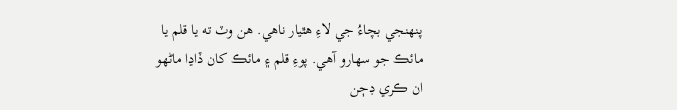پنهنجي بچاءُ جي لاءِ هٿيار ناهي. هن وٽ ته يا قلم يا مائڪ جو سهارو آهي. پوءِ قلم ۽ مائڪ کان ڏاڍا ماڻهو ان ڪري ڊڄن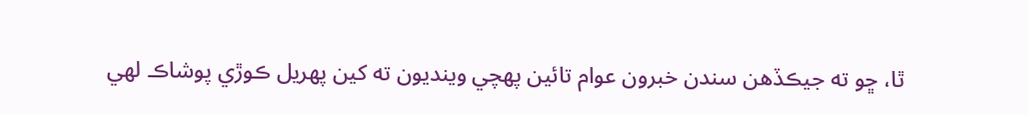ٿا، ڇو ته جيڪڏهن سندن خبرون عوام تائين پهچي وينديون ته کين پهريل ڪوڙي پوشاڪ لهي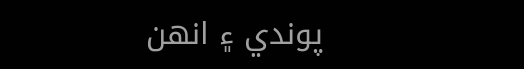پوندي ۽ انهن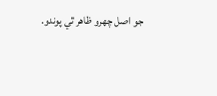جو اصل چهرو ظاهر ٿي پوندو.